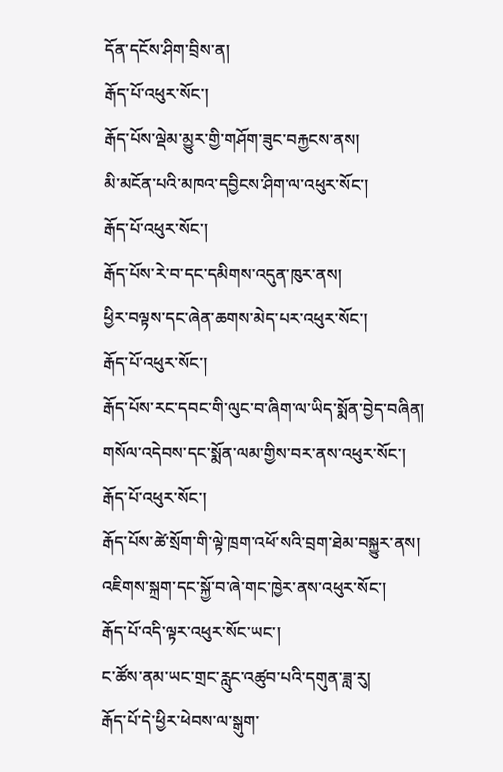དོན་དངོས་ཤིག་བྲིས་ན།
རྒོད་པོ་འཕུར་སོང་།
རྒོད་པོས་ལྡེམ་མྱུར་གྱི་གཤོག་ཟུང་བརྐྱངས་ནས།
མི་མངོན་པའི་མཁའ་དབྱིངས་ཤིག་ལ་འཕུར་སོང་།
རྒོད་པོ་འཕུར་སོང་།
རྒོད་པོས་རེ་བ་དང་དམིགས་འདུན་ཁུར་ནས།
ཕྱིར་བལྟས་དང་ཞེན་ཆགས་མེད་པར་འཕུར་སོང་།
རྒོད་པོ་འཕུར་སོང་།
རྒོད་པོས་རང་དབང་གི་ལུང་བ་ཞིག་ལ་ཡིད་སྨོན་བྱེད་བཞིན།
གསོལ་འདེབས་དང་སྨོན་ལམ་གྱིས་བར་ནས་འཕུར་སོང་།
རྒོད་པོ་འཕུར་སོང་།
རྒོད་པོས་ཚེ་སྲོག་གི་ལྟེ་ཁྲག་འཕོ་སའི་བྲག་ཐེམ་བསྐྱུར་ནས།
འཇིགས་སྐྲག་དང་སྐྱོ་བ་ཞེ་གང་ཁྱེར་ནས་འཕུར་སོང་།
རྒོད་པོ་འདི་ལྟར་འཕུར་སོང་ཡང་།
ང་ཚོས་ནམ་ཡང་གྲང་རླུང་འཚུབ་པའི་དགུན་ཟླ་རུ།
རྒོད་པོ་དེ་ཕྱིར་ཕེབས་ལ་སྒུག་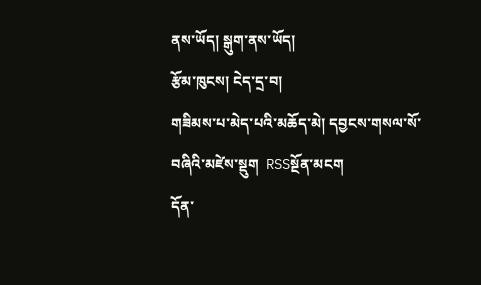ནས་ཡོད། སྒུག་ནས་ཡོད།
རྩོམ་ཁུངས། ངེད་དྲ་བ།
གཟིམས་པ་མེད་པའི་མཆོད་མེ། དབྱངས་གསལ་སོ་བཞིའི་མཛེས་སྡུག  RSSསྔོན་མངག
དོན་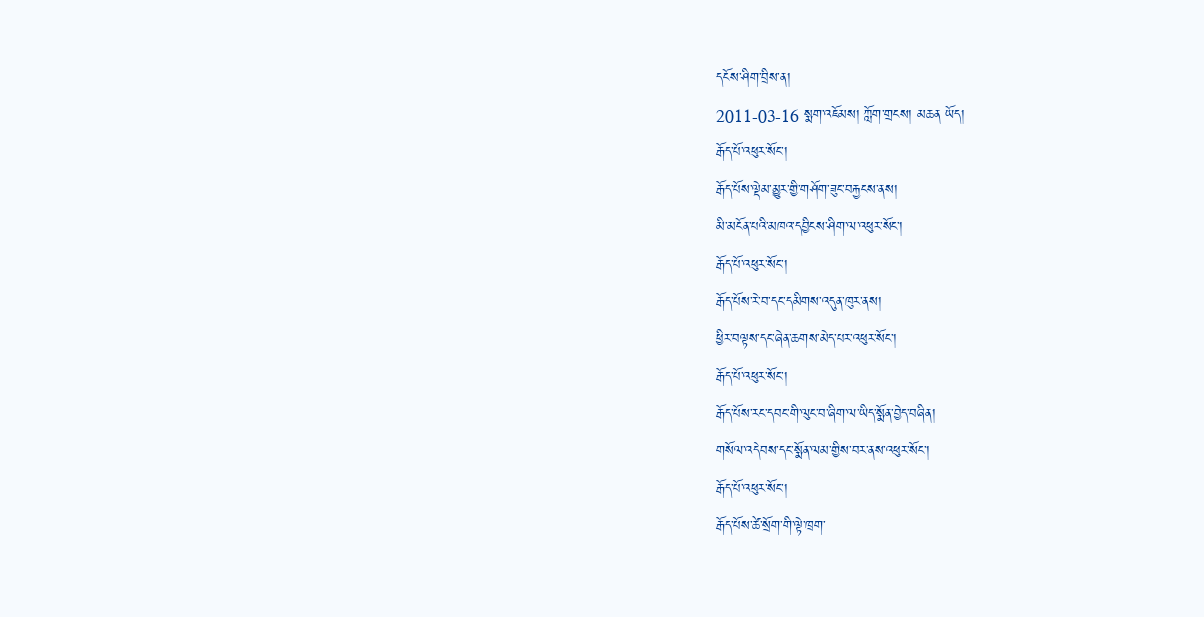དངོས་ཤིག་བྲིས་ན།
2011-03-16 སྨག་འཇོམས། ཀློག་གྲངས། མཆན ཡོད།
རྒོད་པོ་འཕུར་སོང་།
རྒོད་པོས་ལྡེམ་མྱུར་གྱི་གཤོག་ཟུང་བརྐྱངས་ནས།
མི་མངོན་པའི་མཁའ་དབྱིངས་ཤིག་ལ་འཕུར་སོང་།
རྒོད་པོ་འཕུར་སོང་།
རྒོད་པོས་རེ་བ་དང་དམིགས་འདུན་ཁུར་ནས།
ཕྱིར་བལྟས་དང་ཞེན་ཆགས་མེད་པར་འཕུར་སོང་།
རྒོད་པོ་འཕུར་སོང་།
རྒོད་པོས་རང་དབང་གི་ལུང་བ་ཞིག་ལ་ཡིད་སྨོན་བྱེད་བཞིན།
གསོལ་འདེབས་དང་སྨོན་ལམ་གྱིས་བར་ནས་འཕུར་སོང་།
རྒོད་པོ་འཕུར་སོང་།
རྒོད་པོས་ཚེ་སྲོག་གི་ལྟེ་ཁྲག་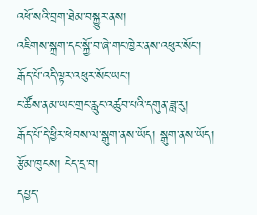འཕོ་སའི་བྲག་ཐེམ་བསྐྱུར་ནས།
འཇིགས་སྐྲག་དང་སྐྱོ་བ་ཞེ་གང་ཁྱེར་ནས་འཕུར་སོང་།
རྒོད་པོ་འདི་ལྟར་འཕུར་སོང་ཡང་།
ང་ཚོས་ནམ་ཡང་གྲང་རླུང་འཚུབ་པའི་དགུན་ཟླ་རུ།
རྒོད་པོ་དེ་ཕྱིར་ཕེབས་ལ་སྒུག་ནས་ཡོད། སྒུག་ནས་ཡོད།
རྩོམ་ཁུངས། ངེད་དྲ་བ།
དཔྱད་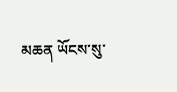མཆན ཡོངས་སུ་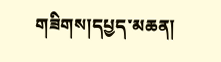གཟིགས།དཔྱད་མཆན།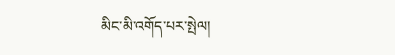མིང་མི་འགོད་པར་སྤེལ།